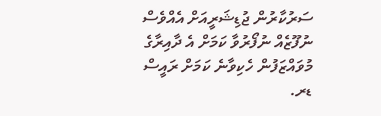ސަރުކާރުން ޖުޑިޝަރީއަށް އެއްވެސް ނުފޫޒެއް ނުފޯރުވާ ކަމަށް އެ ދާއިރާގެ މުވައްޒަފުން ހެކިވާނެ ކަމަށް ރައީސް ޑރ.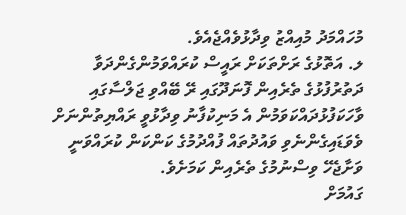މުހައްމަދު މުއިއްޒު ވިދާޅުވެއްޖެއެވެ.
ލ. އަތޮޅުގެ ރަށްތަކަށް ރައީސް ކުރައްވަމުންގެންދަވާ ދަތުރުފުޅުގެ ތެރެއިން ފޮނަދޫގައި ރޭ ބޭއްވި ޖަލްސާގައި ވާހަކަފުޅުދައްކަވަމުން އެ މަނިކުފާނު ވިދާޅުވީ ރައްޔިތުންނަށް ވެވަޑައިގެންނެވި ވައުދުތައް ފުއްދުމުގެ ކަންކަން ކުރައްވަނީ ވަށާޖެހޭ ވިސްނުމުގެ ތެރެއިން ކަމަށެވެ.
ގައުމަށް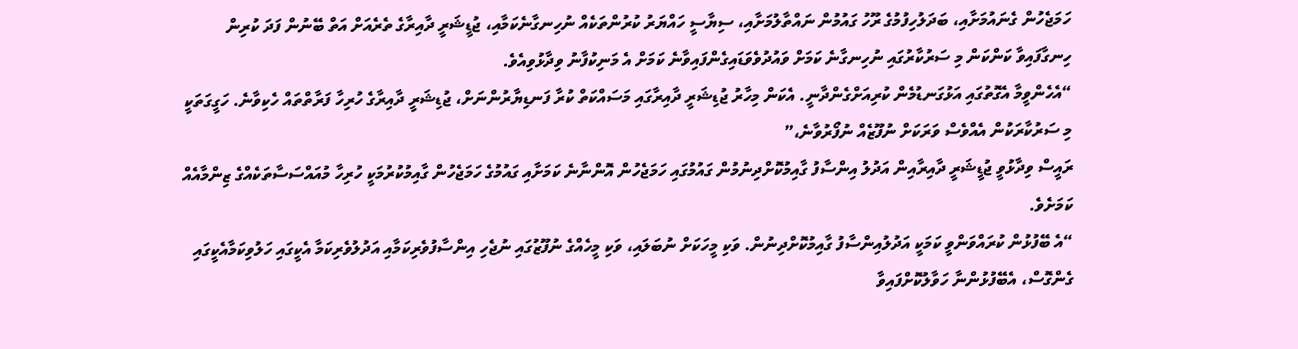ހަމަޖެހުން ގެނައުމަށާއި، ބަދަލުހިފުމުގެ ރޫހު ގައުމުން ނައްތާލުމަށާއި، ސިޔާސީ ހައްޔަރު ކުރުންތަކެއް ނުހިނގާނެކަމާއި، ޖުޑީޝަރީ ދާއިރާގެ ތެރެއަށް އަތް ބޭނުން ފަދަ ކުރިން ހިނގާފައިވާ ކަންކަން މި ސަރުކާރުގައި ނުހިނގާނެ ކަމަށް ވައުދުވެވަޑައިގެންފައިވާނެ ކަމަށް އެ މަނިކުފާނު ވިދާޅުވިއެވެ.
“އެހެންވީމާ އެގޮތުގައި އަޅުގަނޑުމެން ކުރިއަށްގެންދާނީ. އެކަން މިހާރު ޖުޑިޝަރީ ދާއިރާގައި މަސައްކަތް ކުރާ ފަނޑިޔާރުންނަށް، ޖުޑިޝަރީ ދާއިރާގެ ހުރިހާ ފަރާތްތައް ހެކިވާނެ. ހަގީގަތަކީ މި ސަރުކާރަކުން އެއްވެސް ވަރަކަށް ނުފޫޒެއް ނުފޯރުވާނެ،”
ރައީސް ވިދާޅުވީ ޖުޑީޝަރީ ދާއިރާއިން އަދުލު އިންސާފު ގާއިމުކޮށްދިނުމުން ގައުމުގައި ހަމަޖެހުން އޮންނާނެ ކަމަށާއި ގައުމުގެ ހަމަޖެހުން ގާއިމުކުރުމަކީ ހުރިހާ މުއައްސަސާތަކެއްގެ ޒިންމާއެއް ކަމަށެވެ.
“އެ ބޭފުޅުން ކުރައްވަންވީ ކަމަކީ އަދުލުއިންސާފު ގާއިމުކޮށްދިނުން. ވަކި މީހަކަށް ނުބަލައި، ވަކި މީހެއްގެ ނުފޫޒުގައި ނުޖެހި އިންސާފުވެރިކަމާއި އަދުލުވެރިކަމާ އެކީގައި ހަލުވިކަމާއެކީގައި ގެންގޮސް، އެބޭފުޅުންނާ ހަވާލުކޮށްފައިވާ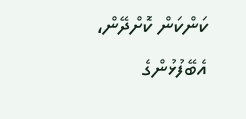ކަންކަން ކޮށްދޭން، އެބޭފުޅުންގެ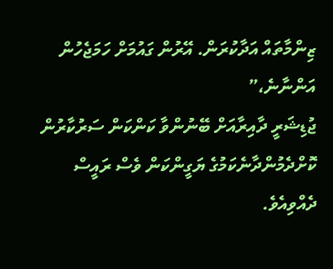ޒިންމާތައް އަދާކުރަން. އޭރުން ގައުމަށް ހަމަޖެހުން އަންނާނެ،”
ޖުޑިޝަރީ ދާއިރާއަށް ބޭނުންވާ ކަންކަން ސަރުކާރުން ކޮށްދެމުންދާނެކަމުގެ ޔަގީންކަން ވެސް ރައީސް ދެއްވިއެވެ.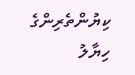ކިޔުންތެރިންގެ ހިޔާލު